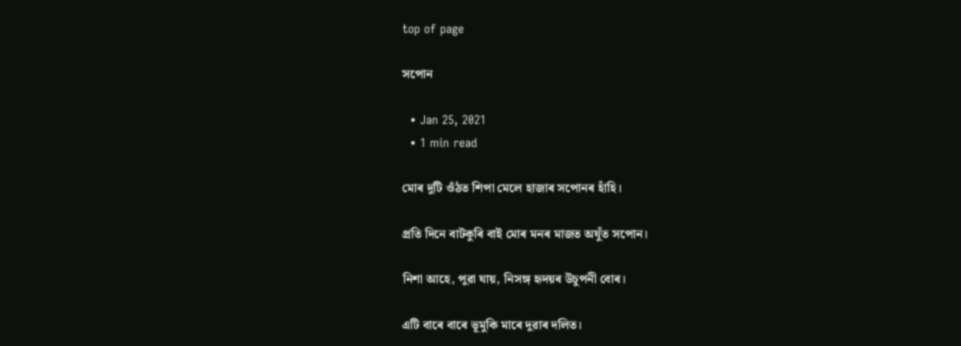top of page

সপোন

  • Jan 25, 2021
  • 1 min read

মোৰ দুটি ওঁঠত শিপা মেলে হাজাৰ সপোনৰ হাঁহি।

প্ৰতি দিনে বাটকুৰি বাই মোৰ মনৰ মাজত অযুঁত সপোন।

নিশা আহে, পুৱা যায়, নিসঙ্গ হৃদয়ৰ উচুপনী বোৰ।

এটি বাৰে বাৰে ভূমুকি মাৰে দুৱাৰ দলিত।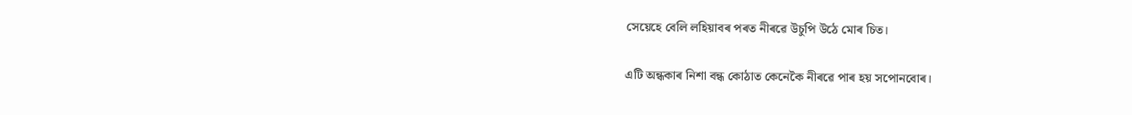সেয়েহে বেলি লহিয়াবৰ পৰত নীৰৱে উচুপি উঠে মোৰ চিত।

এটি অন্ধকাৰ নিশা বন্ধ কোঠাত কেনেকৈ নীৰৱে পাৰ হয় সপোনবোৰ।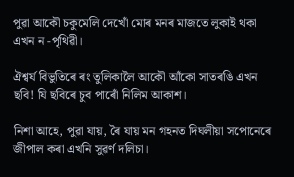পুৱা আকৌ চকুমেলি দেখোঁ মোৰ মনৰ মাজতে লুকাই থকা এখন ন -পৃথিৱী।

ঐশ্বৰ্য বিভুতিৰে ৰং তুলিকালৈ আকৌ আঁকো সাতৰঙি এখন ছবি! যি ছবিৰে চুব পাৰোঁ নিলিম আকাশ।

নিশা আহে, পুৱা যায়, ৰৈ যায় মন গহনত দিঘলীয়া সপোনেৰে জীপাল কৰা এখনি সুৱৰ্ণ দলিচা।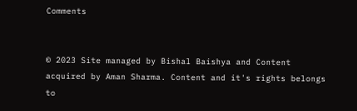Comments


© 2023 Site managed by Bishal Baishya and Content acquired by Aman Sharma. Content and it's rights belongs to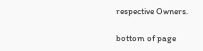respective Owners.

bottom of page